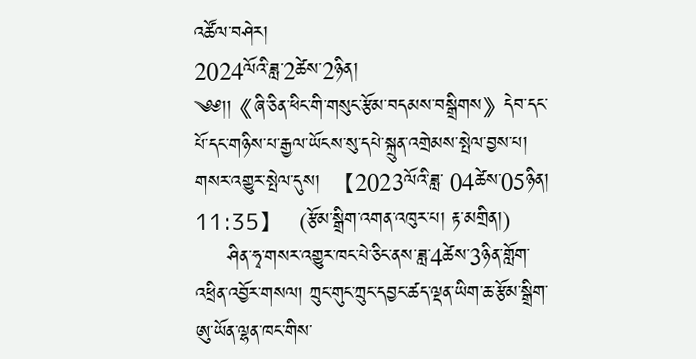འཚོལ་བཤེར།
2024ལོའི་ཟླ་2ཚེས་2ཉིན།
༄༅།།《ཞི་ཅིན་ཕིང་གི་གསུང་རྩོམ་བདམས་བསྒྲིགས》དེབ་དང་པོ་དང་གཉིས་པ་རྒྱལ་ཡོངས་སུ་དཔེ་སྐྲུན་འགྲེམས་སྤེལ་བྱས་པ།
གསར་འགྱུར་སྤེལ་དུས།  【2023ལོའི་ཟླ་ 04ཚེས་05ཉིན། 11:35】   (རྩོམ་སྒྲིག་འགན་འཁུར་པ། རྟ་མགྲིན།)
     ཤིན་ཧྭ་གསར་འགྱུར་ཁང་པེ་ཅིང་ནས་ཟླ་4ཚེས་3ཉིན་གློག་འཕྲིན་འབྱོར་གསལ། ཀྲུང་གུང་ཀྲུང་དབྱང་ཚད་ལྡན་ཡིག་ཆ་རྩོམ་སྒྲིག་ཨུ་ཡོན་ལྷན་ཁང་གིས་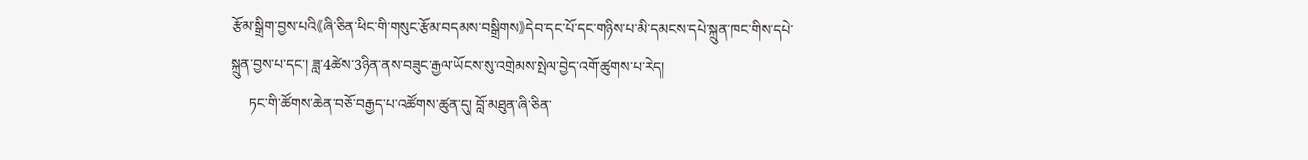རྩོམ་སྒྲིག་བྱས་པའི《ཞི་ཅིན་ཕིང་གི་གསུང་རྩོམ་བདམས་བསྒྲིགས》དེབ་དང་པོ་དང་གཉིས་པ་མི་དམངས་དཔེ་སྐྲུན་ཁང་གིས་དཔེ་སྐྲུན་བྱས་པ་དང་། ཟླ་4ཚེས་3ཉིན་ནས་བཟུང་རྒྱལ་ཡོངས་སུ་འགྲེམས་སྤེལ་བྱེད་འགོ་ཚུགས་པ་རེད།
     ཏང་གི་ཚོགས་ཆེན་བཅོ་བརྒྱད་པ་འཚོགས་ཚུན་དུ། བློ་མཐུན་ཞི་ཅིན་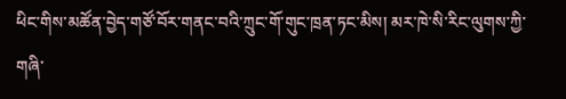ཕིང་གིས་མཚོན་བྱེད་གཙོ་བོར་གནང་བའི་ཀྲུང་གོ་གུང་ཁྲན་ཏང་མིས། མར་ཁེ་སི་རིང་ལུགས་ཀྱི་གཞི་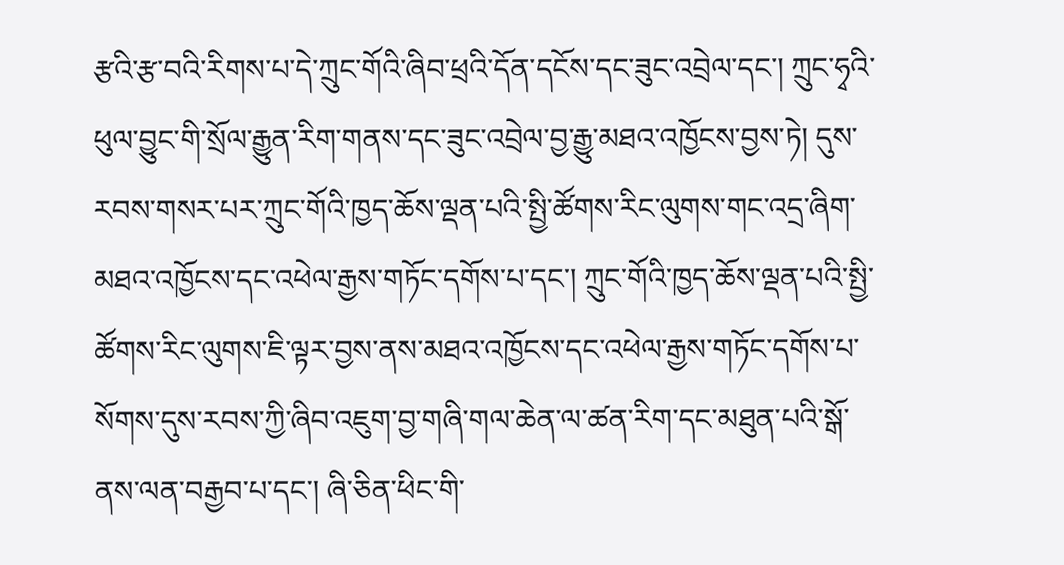རྩའི་རྩ་བའི་རིགས་པ་དེ་ཀྲུང་གོའི་ཞིབ་ཕྲའི་དོན་དངོས་དང་ཟུང་འབྲེལ་དང་། ཀྲུང་ཧྭའི་ཕུལ་བྱུང་གི་སྲོལ་རྒྱུན་རིག་གནས་དང་ཟུང་འབྲེལ་བྱ་རྒྱུ་མཐའ་འཁྱོངས་བྱས་ཏེ། དུས་རབས་གསར་པར་ཀྲུང་གོའི་ཁྱད་ཆོས་ལྡན་པའི་སྤྱི་ཚོགས་རིང་ལུགས་གང་འདྲ་ཞིག་མཐའ་འཁྱོངས་དང་འཕེལ་རྒྱས་གཏོང་དགོས་པ་དང་། ཀྲུང་གོའི་ཁྱད་ཆོས་ལྡན་པའི་སྤྱི་ཚོགས་རིང་ལུགས་ཇི་ལྟར་བྱས་ནས་མཐའ་འཁྱོངས་དང་འཕེལ་རྒྱས་གཏོང་དགོས་པ་སོགས་དུས་རབས་ཀྱི་ཞིབ་འཇུག་བྱ་གཞི་གལ་ཆེན་ལ་ཚན་རིག་དང་མཐུན་པའི་སྒོ་ནས་ལན་བརྒྱབ་པ་དང་། ཞི་ཅིན་ཕིང་གི་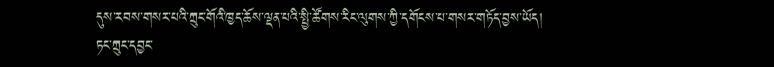དུས་རབས་གསར་པའི་ཀྲུང་གོའི་ཁྱད་ཆོས་ལྡན་པའི་སྤྱི་ཚོགས་རིང་ལུགས་ཀྱི་དགོངས་པ་གསར་གཏོད་བྱས་ཡོད། ཏང་ཀྲུང་དབྱང་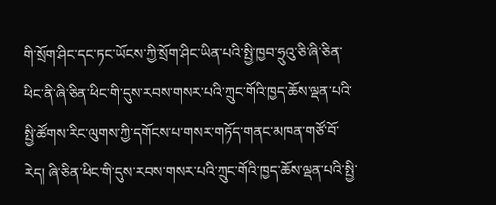གི་སྲོག་ཤིང་དང་ཏང་ཡོངས་ཀྱི་སྲོག་ཤིང་ཡིན་པའི་སྤྱི་ཁྱབ་ཧྲུའུ་ཅི་ཞི་ཅིན་ཕིང་ནི་ཞི་ཅིན་ཕིང་གི་དུས་རབས་གསར་པའི་ཀྲུང་གོའི་ཁྱད་ཆོས་ལྡན་པའི་སྤྱི་ཚོགས་རིང་ལུགས་ཀྱི་དགོངས་པ་གསར་གཏོད་གནང་མཁན་གཙོ་བོ་རེད། ཞི་ཅིན་ཕིང་གི་དུས་རབས་གསར་པའི་ཀྲུང་གོའི་ཁྱད་ཆོས་ལྡན་པའི་སྤྱི་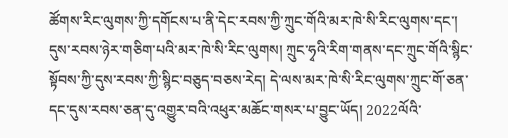ཚོགས་རིང་ལུགས་ཀྱི་དགོངས་པ་ནི་དེང་རབས་ཀྱི་ཀྲུང་གོའི་མར་ཁེ་སི་རིང་ལུགས་དང་། དུས་རབས་ཉེར་གཅིག་པའི་མར་ཁེ་སི་རིང་ལུགས། ཀྲུང་ཧྭའི་རིག་གནས་དང་ཀྲུང་གོའི་སྙིང་སྟོབས་ཀྱི་དུས་རབས་ཀྱི་སྙིང་བཅུད་བཅས་རེད། དེ་ལས་མར་ཁེ་སི་རིང་ལུགས་ཀྲུང་གོ་ཅན་དང་དུས་རབས་ཅན་དུ་འགྱུར་བའི་འཕུར་མཆོང་གསར་པ་བྱུང་ཡོད། 2022ལོའི་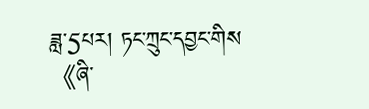ཟླ་5པར། ཏང་ཀྲུང་དབྱང་གིས《ཞི་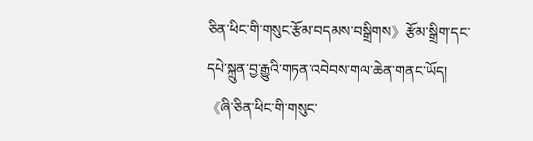ཅིན་ཕིང་གི་གསུང་རྩོམ་བདམས་བསྒྲིགས》རྩོམ་སྒྲིག་དང་དཔེ་སྐྲུན་བྱ་རྒྱུའི་གཏན་འབེབས་གལ་ཆེན་གནང་ཡོད། 《ཞི་ཅིན་ཕིང་གི་གསུང་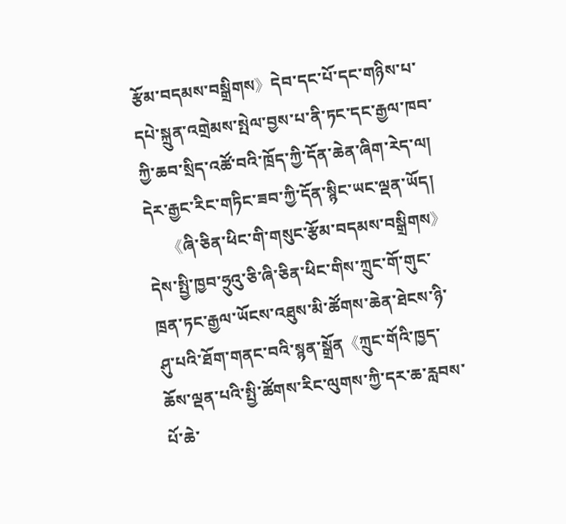རྩོམ་བདམས་བསྒྲིགས》དེབ་དང་པོ་དང་གཉིས་པ་དཔེ་སྐྲུན་འགྲེམས་སྤེལ་བྱས་པ་ནི་ཏང་དང་རྒྱལ་ཁབ་ཀྱི་ཆབ་སྲིད་འཚོ་བའི་ཁྲོད་ཀྱི་དོན་ཆེན་ཞིག་རེད་ལ། དེར་རྒྱང་རིང་གཏིང་ཟབ་ཀྱི་དོན་སྙིང་ཡང་ལྡན་ཡོད།
     《ཞི་ཅིན་ཕིང་གི་གསུང་རྩོམ་བདམས་བསྒྲིགས》དེས་སྤྱི་ཁྱབ་ཧྲུའུ་ཅི་ཞི་ཅིན་ཕིང་གིས་ཀྲུང་གོ་གུང་ཁྲན་ཏང་རྒྱལ་ཡོངས་འཐུས་མི་ཚོགས་ཆེན་ཐེངས་ཉི་ཤུ་པའི་ཐོག་གནང་བའི་སྙན་སྒྲོན《ཀྲུང་གོའི་ཁྱད་ཆོས་ལྡན་པའི་སྤྱི་ཚོགས་རིང་ལུགས་ཀྱི་དར་ཆ་རླབས་པོ་ཆེ་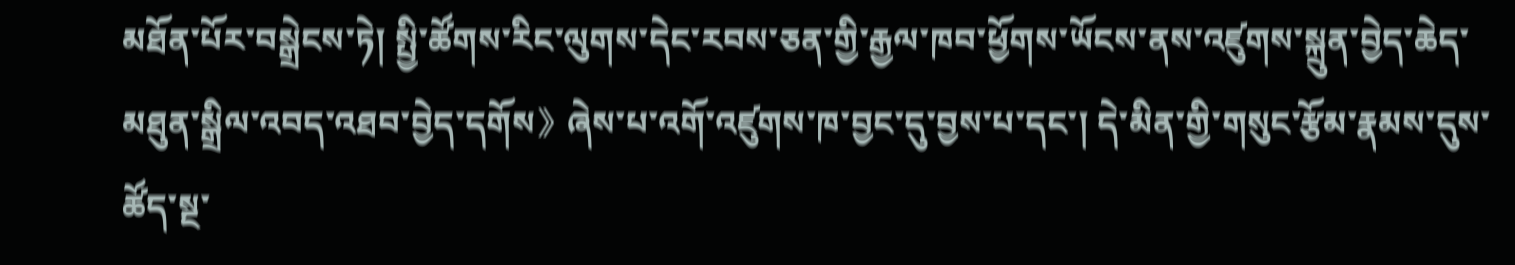མཐོན་པོར་བསྒྲེངས་ཏེ། སྤྱི་ཚོགས་རིང་ལུགས་དེང་རབས་ཅན་གྱི་རྒྱལ་ཁབ་ཕྱོགས་ཡོངས་ནས་འཛུགས་སྐྲུན་བྱེད་ཆེད་མཐུན་སྒྲིལ་འབད་འཐབ་བྱེད་དགོས》ཞེས་པ་འགོ་འཛུགས་ཁ་བྱང་དུ་བྱས་པ་དང་། དེ་མིན་གྱི་གསུང་རྩོམ་རྣམས་དུས་ཚོད་སྔ་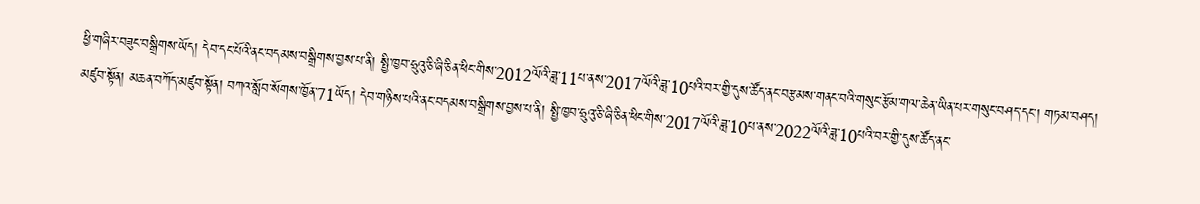ཕྱི་གཞིར་བཟུང་བསྒྲིགས་ཡོད། དེབ་དང་པོའི་ནང་བདམས་བསྒྲིགས་བྱས་པ་ནི། སྤྱི་ཁྱབ་ཧྲུའུ་ཅི་ཞི་ཅིན་ཕིང་གིས་2012ལོའི་ཟླ་11པ་ནས་2017ལོའི་ཟླ་10པའི་བར་གྱི་དུས་ཚོད་ནང་བརྩམས་གནང་བའི་གསུང་རྩོམ་གལ་ཆེན་ཡིན་པར་གསུང་བཤད་དང་། གཏམ་བཤད། མཛུབ་སྟོན། མཆན་བཀོད་མཛུབ་སྟོན། བཀའ་སློབ་སོགས་ཁྱོན་71ཡོད། དེབ་གཉིས་པའི་ནང་བདམས་བསྒྲིགས་བྱས་པ་ནི། སྤྱི་ཁྱབ་ཧྲུའུ་ཅི་ཞི་ཅིན་ཕིང་གིས་2017ལོའི་ཟླ་10པ་ནས་2022ལོའི་ཟླ་10པའི་བར་གྱི་དུས་ཚོད་ནང་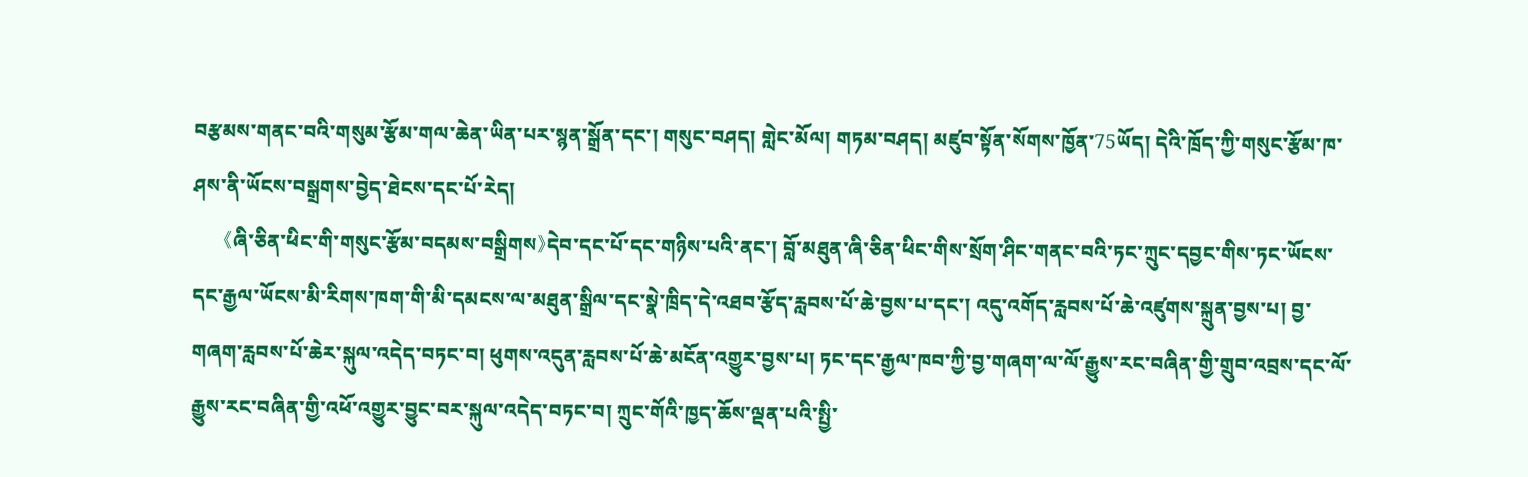བརྩམས་གནང་བའི་གསུམ་རྩོམ་གལ་ཆེན་ཡིན་པར་སྙན་སྒྲོན་དང་། གསུང་བཤད། གླེང་མོལ། གཏམ་བཤད། མཛུབ་སྟོན་སོགས་ཁྱོན་75ཡོད། དེའི་ཁྲོད་ཀྱི་གསུང་རྩོམ་ཁ་ཤས་ནི་ཡོངས་བསྒྲགས་བྱེད་ཐེངས་དང་པོ་རེད།
     《ཞི་ཅིན་ཕིང་གི་གསུང་རྩོམ་བདམས་བསྒྲིགས》དེབ་དང་པོ་དང་གཉིས་པའི་ནང་། བློ་མཐུན་ཞི་ཅིན་ཕིང་གིས་སྲོག་ཤིང་གནང་བའི་ཏང་ཀྲུང་དབྱང་གིས་ཏང་ཡོངས་དང་རྒྱལ་ཡོངས་མི་རིགས་ཁག་གི་མི་དམངས་ལ་མཐུན་སྒྲིལ་དང་སྣེ་ཁྲིད་དེ་འཐབ་རྩོད་རླབས་པོ་ཆེ་བྱས་པ་དང་། འདུ་འགོད་རླབས་པོ་ཆེ་འཛུགས་སྐྲུན་བྱས་པ། བྱ་གཞག་རླབས་པོ་ཆེར་སྐུལ་འདེད་བཏང་བ། ཕུགས་འདུན་རླབས་པོ་ཆེ་མངོན་འགྱུར་བྱས་པ། ཏང་དང་རྒྱལ་ཁབ་ཀྱི་བྱ་གཞག་ལ་ལོ་རྒྱུས་རང་བཞིན་གྱི་གྲུབ་འབྲས་དང་ལོ་རྒྱུས་རང་བཞིན་གྱི་འཕོ་འགྱུར་བྱུང་བར་སྐུལ་འདེད་བཏང་བ། ཀྲུང་གོའི་ཁྱད་ཆོས་ལྡན་པའི་སྤྱི་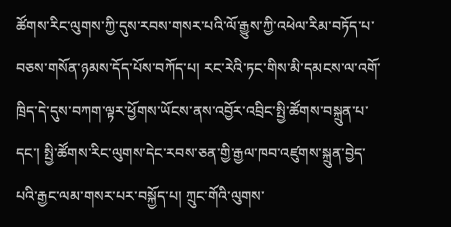ཚོགས་རིང་ལུགས་ཀྱི་དུས་རབས་གསར་པའི་ལོ་རྒྱུས་ཀྱི་འཕེལ་རིམ་བཏོད་པ་བཅས་གསོན་ཉམས་དོད་པོས་བཀོད་པ། རང་རེའི་ཏང་གིས་མི་དམངས་ལ་འགོ་ཁྲིད་དེ་དུས་བཀག་ལྟར་ཕྱོགས་ཡོངས་ནས་འབྱོར་འབྲིང་སྤྱི་ཚོགས་བསྐྲུན་པ་དང་། སྤྱི་ཚོགས་རིང་ལུགས་དེང་རབས་ཅན་གྱི་རྒྱལ་ཁབ་འཛུགས་སྐྲུན་བྱེད་པའི་རྒྱང་ལམ་གསར་པར་བསྐྱོད་པ། ཀྲུང་གོའི་ལུགས་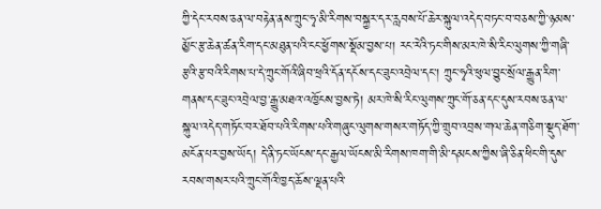ཀྱི་དེང་རབས་ཅན་ལ་བརྟེན་ནས་ཀྲུང་ཧྭ་མི་རིགས་བསྐྱར་དར་རླབས་པོ་ཆེར་སྐུལ་འདེད་བཏང་བ་བཅས་ཀྱི་ཉམས་མྱོང་རྩ་ཆེན་ཚན་རིག་དང་མཐུན་པའི་ངང་ཕྱོགས་སྡོམ་བྱས་པ། རང་རེའི་ཏང་གིས་མར་ཁེ་སི་རིང་ལུགས་ཀྱི་གཞི་རྩའི་རྩ་བའི་རིགས་པ་དེ་ཀྲུང་གོའི་ཞིབ་ཕྲའི་དོན་དངོས་དང་ཟུང་འབྲེལ་དང་། ཀྲུང་ཧྭའི་ཕུལ་བྱུང་སྲོལ་རྒྱུན་རིག་གནས་དང་ཟུང་འབྲེལ་བྱ་རྒྱུ་མཐའ་འཁྱོངས་བྱས་ཏེ། མར་ཁེ་སི་རིང་ལུགས་ཀྲུང་གོ་ཅན་དང་དུས་རབས་ཅན་ལ་སྐུལ་འདེད་གཏོང་བར་ཐོབ་པའི་རིགས་པའི་གཞུང་ལུགས་གསར་གཏོད་ཀྱི་གྲུབ་འབྲས་གལ་ཆེན་གཅིག་སྡུད་ཐོག་མངོན་པར་བྱས་ཡོད། དེ་ནི་ཏང་ཡོངས་དང་རྒྱལ་ཡོངས་མི་རིགས་ཁག་གི་མི་དམངས་ཀྱིས་ཞི་ཅིན་ཕིང་གི་དུས་རབས་གསར་པའི་ཀྲུང་གོའི་ཁྱད་ཆོས་ལྡན་པའི་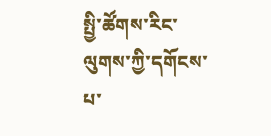སྤྱི་ཚོགས་རིང་ལུགས་ཀྱི་དགོངས་པ་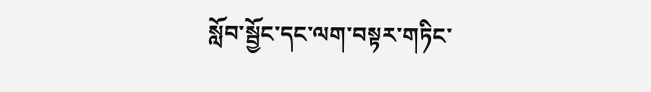སློབ་སྦྱོང་དང་ལག་བསྟར་གཏིང་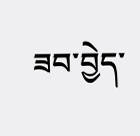ཟབ་བྱེད་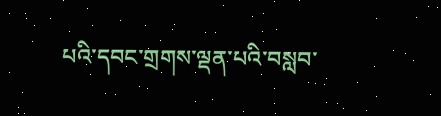པའི་དབང་གྲགས་ལྡན་པའི་བསླབ་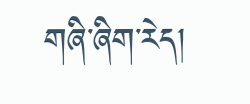གཞི་ཞིག་རེད།